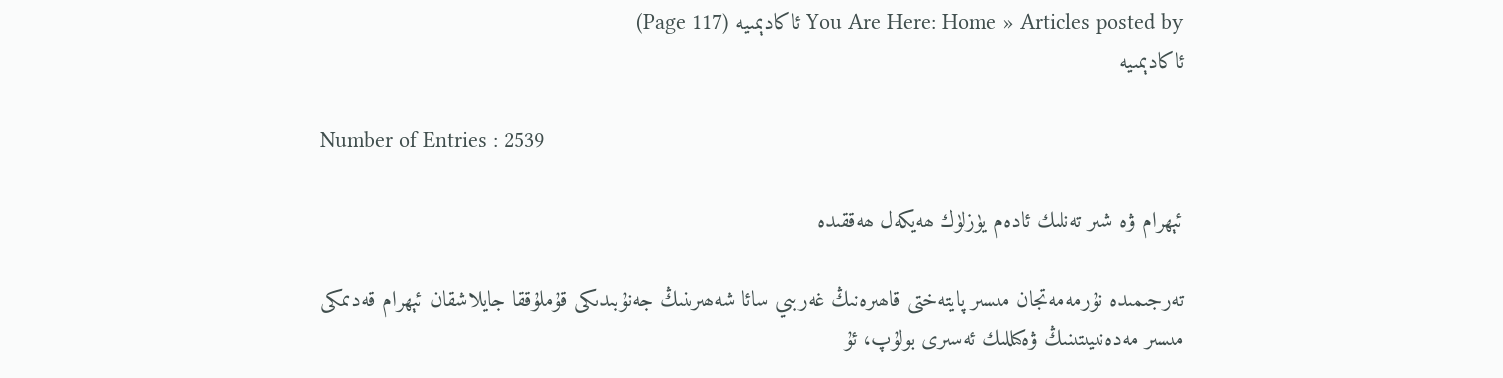You Are Here: Home » Articles posted by ئاكادېمىيە (Page 117)
ئاكادېمىيە

Number of Entries : 2539

ئېھرام ۋە شىر تەنلىك ئادەم يۈزلۈك ھەيكەل ھەققىدە

تەرجىمىدە نۇرمەمەتجان مىسىر پايتەختى قاھىرەنىڭ غەربىي سائا شەھىرىنىڭ جەنۇبىدىكى قۇملۇققا جايلاشقان ئېھرام قەدىمكى مىسىر مەدەنىيىتىنىڭ ۋەكىللىك ئەسىرى بولۇپ، ئۇ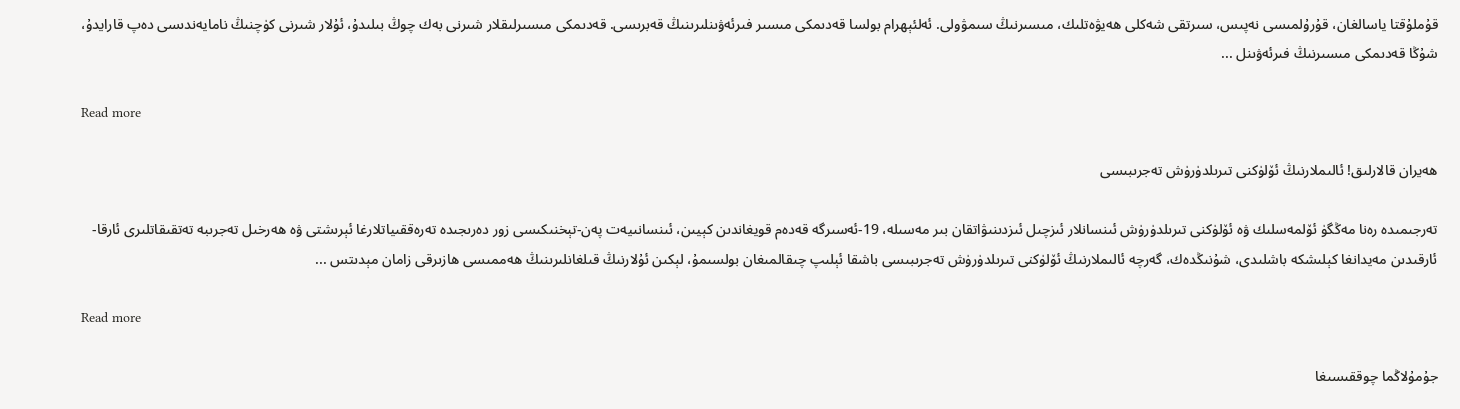قۇملۇقتا ياسالغان، قۇرۇلمىسى نەپىس، سىرتقى شەكلى ھەيۋەتلىك، مىسىرنىڭ سىمۋولى. ئەلئېھرام بولسا قەدىمكى مىسىر فىرئەۋىنلىرىنىڭ قەبرىسى. قەدىمكى مىسىرلىقلار شىرنى بەك چوڭ بىلىدۇ، ئۇلار شىرنى كۈچنىڭ نامايەندىسى دەپ قارايدۇ، شۇڭا قەدىمكى مىسىرنىڭ فىرئەۋىنل ...

Read more

ھەيران قالارلىق! ئالىملارنىڭ ئۆلۈكنى تىرىلدۈرۈش تەجرىبىسى

تەرجىمىدە رەنا مەڭگۈ ئۆلمەسلىك ۋە ئۆلۈكنى تىرىلدۈرۈش ئىنسانلار ئىزچىل ئىزدىنىۋاتقان بىر مەسىلە، 19-ئەسىرگە قەدەم قويغاندىن كېيىن، ئىنسانىيەت پەن-تېخنىكىسى زور دەرىجىدە تەرەققىياتلارغا ئېرىشتى ۋە ھەرخىل تەجرىبە تەتقىقاتلىرى ئارقا-ئارقىدىن مەيدانغا كېلىشكە باشلىدى، شۇنىڭدەك، گەرچە ئالىملارنىڭ ئۆلۈكنى تىرىلدۈرۈش تەجرىبىسى باشقا ئېلىپ چىقالمىغان بولسىمۇ، لېكىن ئۇلارنىڭ قىلغانلىرىنىڭ ھەممىسى ھازىرقى زامان مېدىتس ...

Read more

جۇمۇلاڭما چوققىسىغا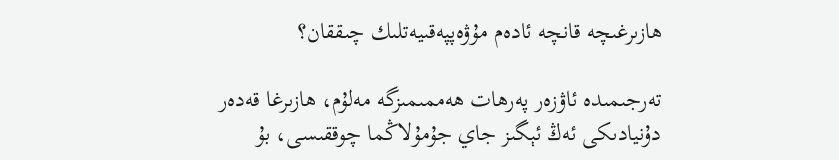ھازىرغىچە قانچە ئادەم مۇۋەپپەقىيەتلىك چىققان؟

تەرجىمىدە ئاۋزەر پەرھات ھەممىمىزگە مەلۇم، ھازىرغا قەدەر دۇنيادىكى ئەڭ ئېگىز جاي جۇمۇلاڭما چوققىسى، بۇ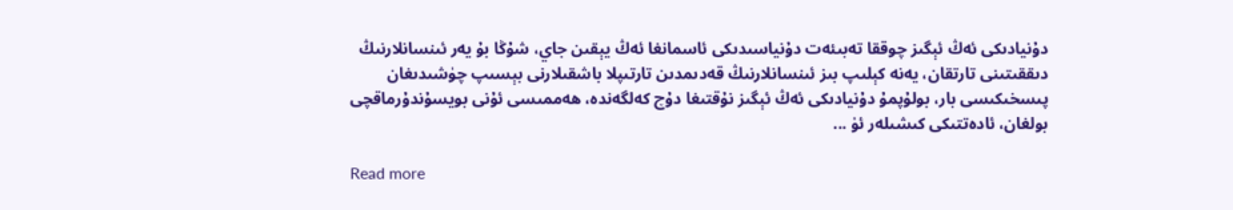دۇنيادىكى ئەڭ ئېگىز چوققا تەبىئەت دۇنياسىدىكى ئاسمانغا ئەڭ يېقىن جاي، شۇڭا بۇ يەر ئىنسانلارنىڭ دىققىتىنى تارتقان، يەنە كېلىپ بىز ئىنسانلارنىڭ قەدىمدىن تارتىپلا باشقىلارنى بېسىپ چۈشىدىغان پىسخىكىسى بار، بولۇپمۇ دۇنيادىكى ئەڭ ئېگىز نۇقتىغا دۇچ كەلگەندە، ھەممىسى ئۇنى بويسۇندۇرماقچى بولغان، ئادەتتىكى كىشىلەر ئۈ ...

Read more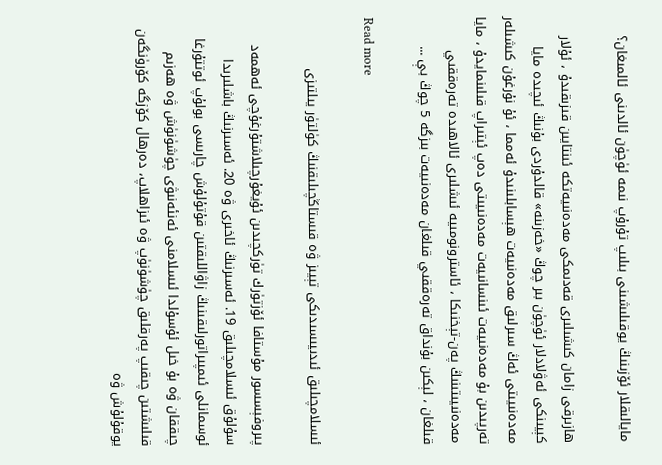مايالىقلار ئۆزىنىڭ يوقىلىشىنى بىلىپ تۇرۇپ نىمە ئۈچۈن ئالدىنى ئالمىغان؟

ھازىرقى زامان كىشىلىرى قەدىمكى مەدەنىيەتكە ئىنتايىن قىزىقىدۇ ، ئۇلار كېيىنكى ئەۋلادلار ئۈچۈن بىر چوڭ «خەزىنە» قالدۇردى بۇنىڭ ئىچىدە مايا مەدەنىيىتى ئەڭ سىرلىق مەدەنىيەت ھېسابلىنىدۇ ئەمما ، ئۇ نۇرغۇن كىشىلەر تەرپىدىن بۇ مەدەنىيەت ئىنسانىيەت مەدەنىيىتى دەپ ئېتىراپ قىلىنمايدۇ ، مايا مەدەنىيىتىنىڭ پەن-تېخنىكا ، ئاسترونومىيە ئىشلىرى ئالاھىدە تەرەققىي قىلغان ، لېكىن بۇنداق تەرەققىي قىلغان مەدەنىيەت بىزگە 5 چوڭ بې ...

Read more

ئىسلامچىلىق ئىدىيىسىدىكى تېيىز ۋە قىستاڭچىلىقنىڭ كۈلتۈر يىلتىزى

پىروفېسسور مۇستافا ئۆزتۈرك تۈركچىدىن ئۇيغۇرچىلاشتۇرغۇچى ئەھمەد سۇلۇق ئىسلامچىلىق 19. ئەسىرنىڭ ئاخىرى ۋە 20. ئەسىرنىڭ باشلىرىدا ئوسمانلى ئىمپىراتورلىقىنىڭ زاۋاللىقتىن قۇتۇلۇش چارىسى بولۇپ ئوتتۇرغا چىققان ۋە بۇ خىل ئۇسۇلدا ئىسلامنى ئەنئەنىۋى چۈشۈنۈش ۋە ھەزىم قىلىشتىن چىقىپ پەرقلىق چۈشۈنۈپ ۋە ئىزاھلاپ، دەرھال كۆزگە كۆرۈنگەن يوقۇلۇش ۋە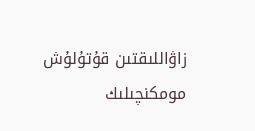زاۋاللىقتىن قۇتۇلۇش مومكنچىلىك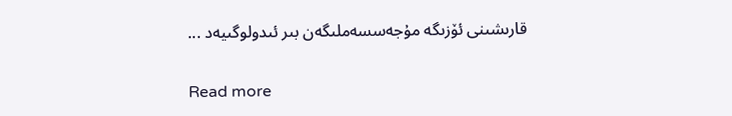قارىشىنى ئۆزىگە مۇجەسسەملىگەن بىر ئىدولوگىيەد ...

Read more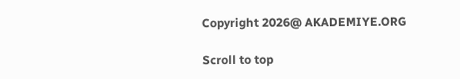Copyright 2026@ AKADEMIYE.ORG

Scroll to top